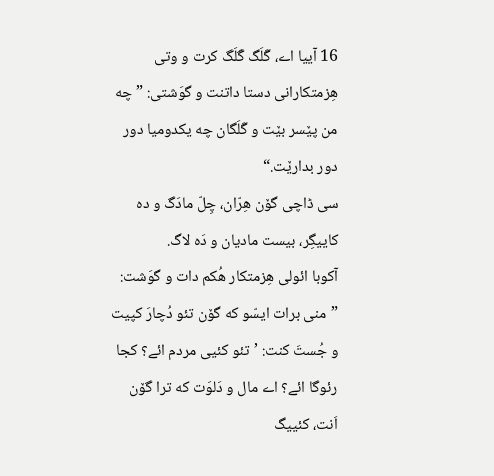16 آییا اے، گَلَگ گَلَگ کرت و وتی هِزمتکارانی دستا داتنت و گوَشتی: ”چه من پێسر بێت و گَلَگان چه یکدومیا دور دور بدارێت.“
سی ڈاچی گۆن هِرّان، چِلّ مادَگ و ده کاییگِر، بیست مادیان و دَه لاگ.
آکوبا ائولی هِزمتکار هُکم دات و گوَشت: ”منی برات ایسّو که گۆن تئو دُچارَ کپیت و جُستَ کنت: ’تئو کئیی مردم ائے؟ کجا رئوگا ائے؟ اے مال و دَلوَت که ترا گۆن اَنت، کئییگ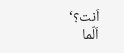اَنت؟‘
اَلّما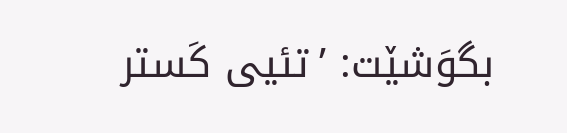بگوَشێت: ’تئیی کَستر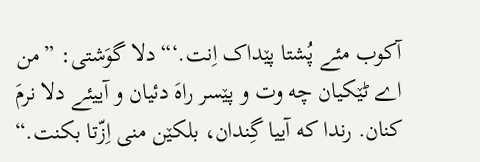آکوب مئے پُشتا پێداک اِنت.‘“ دلا گوَشتی: ”من اے ٹێکیان چه وت و پێسر راهَ دئیان و آییئے دلا نرمَ کنان. رندا که آییا گِندان، بلکێن منی اِزّتا بکنت.“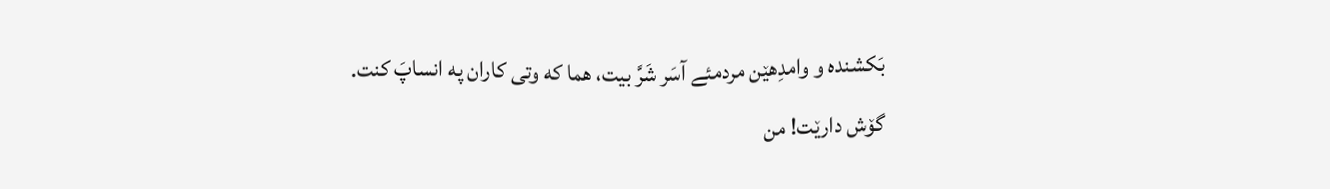بَکشنده و وامدِهێن مردمئے آسَر شَرَّ بیت، هما که وتی کاران په انساپَ کنت.
گۆش دارێت! من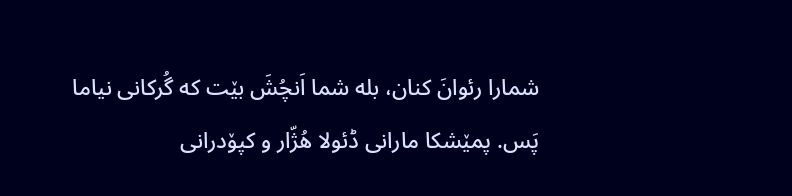شمارا رئوانَ کنان، بله شما اَنچُشَ بێت که گُرکانی نیاما پَس. پمێشکا مارانی ڈئولا هُژّار و کپۆدرانی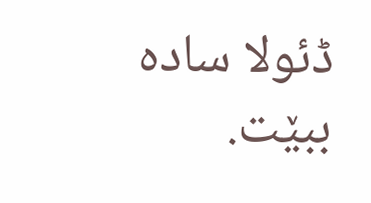ڈئولا ساده ببێت.